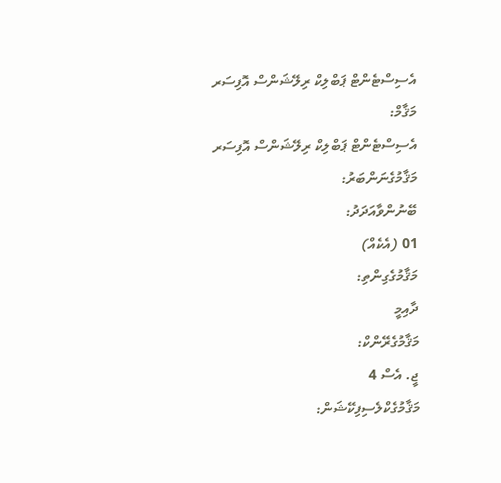އެސިސްޓެންޓް ޕަބްލިކް ރިލޭޝަންސް އޮފިސަރ
މަޤާމް:
އެސިސްޓެންޓް ޕަބްލިކް ރިލޭޝަންސް އޮފިސަރ
މަޤާމުގެނަންބަރު:
ބޭނުންވާއަދަދު:
01 (އެކެއް)
މަޤާމުގެގިންތި:
ދާއިމީ
މަޤާމުގެރޭންކް:
ޖީ. އެސް 4
މަޤާމުގެކްލެސިފިކޭޝަން: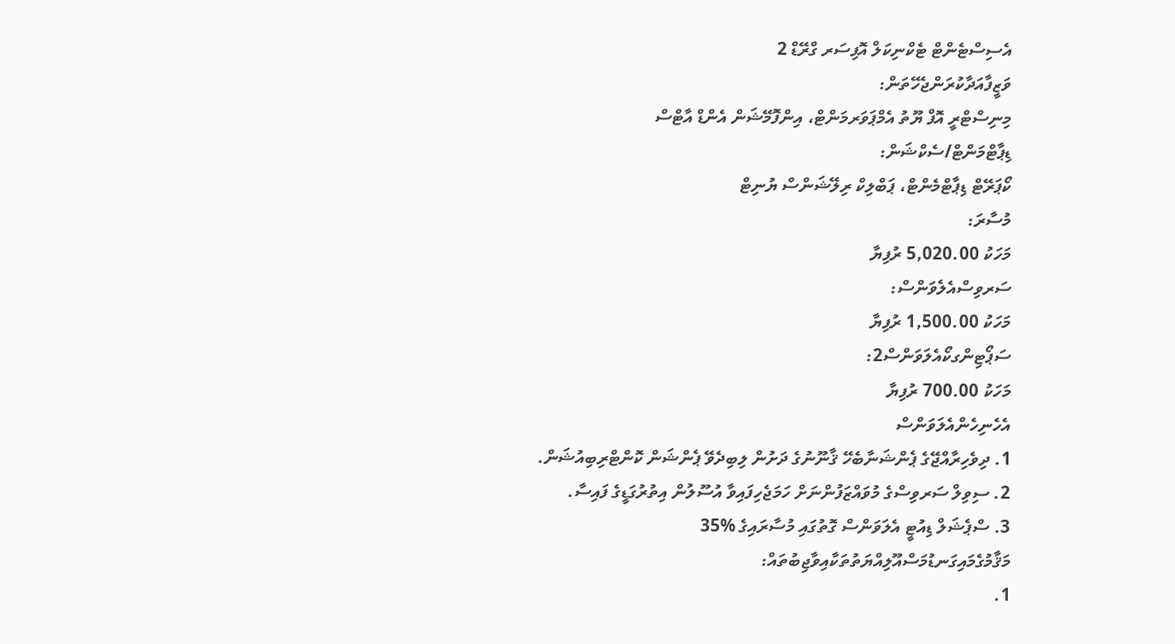އެސިސްޓެންޓް ޓެކްނިކަލް އޮފިސަރ ގްރޭޑް 2
ވަޒީފާއަދާކުރަންޖެހޭތަން:
މިނިސްޓްރީ އޮފް ޔޫތު އެމްޕަވަރމަންޓް، އިންފޮމޭޝަން އެންޑް އާޓްސް
ޑިޕާޓްމަންޓް/ސެކްޝަން:
ކޯޕަރޭޓް ޑިޕާޓްމެންޓް، ޕަބްލިކް ރިލޭޝަންސް ޔުނިޓް
މުސާރަ:
މަހަކު 5,020.00 ރުފިޔާ
ސަރވިސްއެލެވަންސް:
މަހަކު 1,500.00 ރުފިޔާ
ސަޕޯޓިންގކޯއެލަވަންސް2:
މަހަކު 700.00 ރުފިޔާ
އެހެނިހެންއެލަވަންސް
1. ދިވެހިރާއްޖޭގެ ޕެންޝަނާބެހޭ ޤާނޫނުގެ ދަށުން ލިބިދެވޭ ޕެންޝަން ކޮންޓްރިބިއުޝަން.
2. ސިވިލް ސަރވިސްގެ މުވައްޒަފުންނަށް ހަމަޖެހިފައިވާ އުސޫލުން އިތުރުގަޑީގެ ފައިސާ.
3. ސްޕެޝަލް ޑިއުޓީ އެލަވަންސް ގޮތުގައި މުސާރައިގެ %35
މަޤާމުގެމައިގަނޑުމަސްއޫލިއްޔަތުތަކާއިވާޖިބުތައް:
1.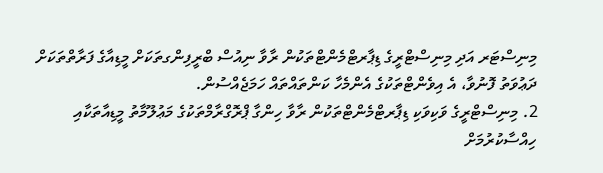މިނިސްޓަރ އަދި މިނިސްޓްރީގެ ޑިޕާރޓްމެންޓްތަކުން ރާވާ ނިއުސް ބްރީފިންގތަކަށް މީޑިއާގެ ފަރާތްތަކަށް ދަޢުވަތު ފޮނުވާ، އެ އިވެންޓްތަކުގެ އެންމެހާ ކަންތައްތައް ހަމަޖެއްސުން.
2. މިނިސްޓްރީގެ ވަކިވަކި ޑިޕާރޓްމެންޓްތަކުން ރާވާ ހިންގާ ޕްރޮގްރާމްތަކުގެ މަޢުލޫމާތު މީޑިއާތަކާއި ހިއްސާކުރުމަށް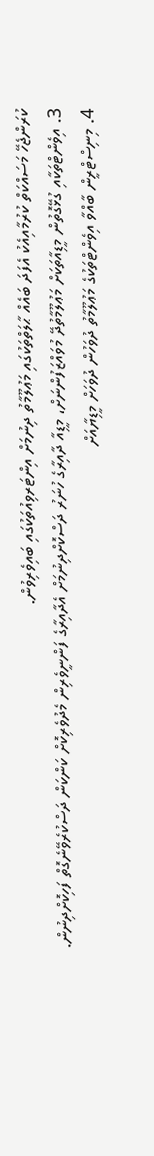ކުރަންޖެހޭ މަސައްކަތް ކުރުމާއިއެކު އެފަދަ ބައެއް ޙާލަތްތަކުގައި މަޢުލޫމާތު ދިނުމަށް އިންޓަރވިއުތަކުގައި ބައިވެރިވުން.
3. އިވެންޓްތަކާއި ގުޅޭގޮތުން މީޑިއާތަކަށް މަޢުލޫމާތުދޭ މުވައްޒަފުންނަށް، މީޑިއާ ދާއިރާގެ ހުނަރު ދަސްކޮށްދިނުމަށް އެދާއިރާގެ ފަންނީވެރިން މެދުވެރިކޮށް ކަންކަން ދަސްކުރެވޭނެގޮތް ފަހިކޮށްދިނުން.
4. މިނިސްޓްރީން ބާއްވާ އިވެންޓްތަކުގެ މަޢުލޫމާތު ދުވަހުން ދުވަހަށް މީޑިޔާއަށް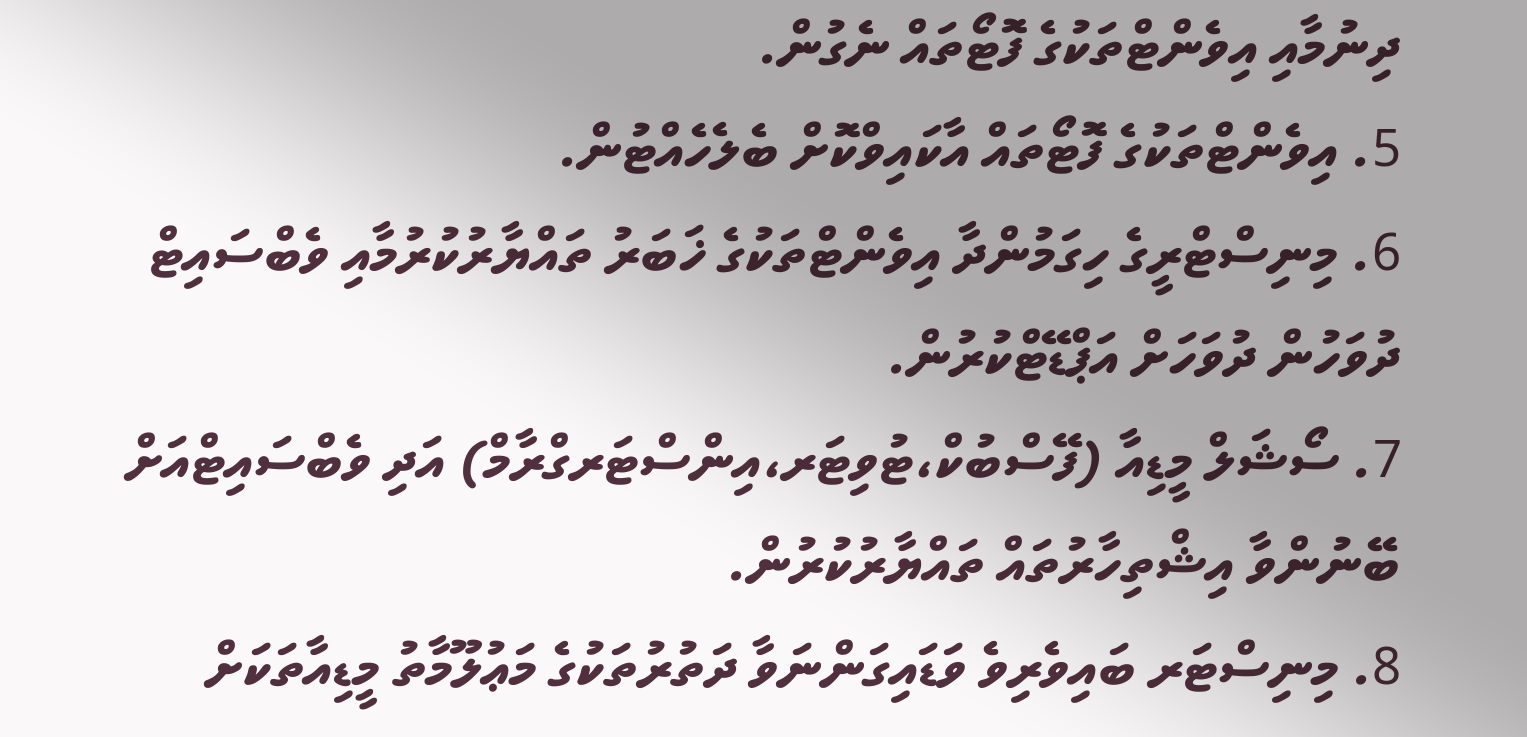ދިނުމާއި އިވެންޓްތަކުގެ ފޮޓޯތައް ނެގުން.
5. އިވެންޓްތަކުގެ ފޮޓޯތައް އާކައިވްކޮށް ބެލެހެއްޓުން.
6. މިނިސްޓްރީގެ ހިގަމުންދާ އިވެންޓްތަކުގެ ޚަބަރު ތައްޔާރުކުރުމާއި ވެބްސައިޓް ދުވަހުން ދުވަހަށް އަޕްޑޭޓްކުރުން.
7. ސޯޝަލް މީޑިއާ (ފޭސްބުކް،ޓުވިޓަރ،އިންސްޓަރގްރާމް) އަދި ވެބްސައިޓްއަށް ބޭނުންވާ އިޝްތިހާރުތައް ތައްޔާރުކުރުން.
8. މިނިސްޓަރ ބައިވެރިވެ ވަޑައިގަންނަވާ ދަތުރުތަކުގެ މަޢުލޫމާތު މީޑިއާތަކަށް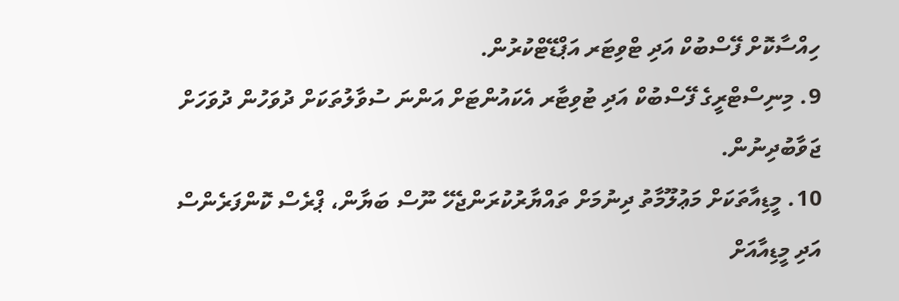ހިއްސާކޮށް ފޭސްބުކް އަދި ޓްވިޓަރ އަޕްޑޭޓްކުރުން.
9. މިނިސްޓްރީގެ ފޭސްބުކް އަދި ޓުވިޓާރ އެކައުންޓަށް އަންނަ ސުވާލުތަކަށް ދުވަހުން ދުވަހަށް ޖަވާބުދިނުން.
10. މީޑިއާތަކަށް މަޢުލޫމާތު ދިނުމަށް ތައްޔާރުކުރަންޖެހޭ ނޫސް ބަޔާން، ޕްރެސް ކޮންފަރެންސް އަދި މީޑިއާއަށް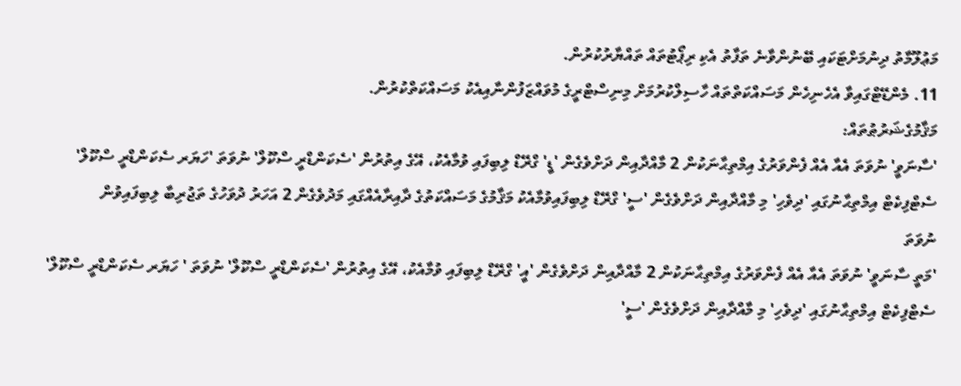މަޢުލޫމާތު ދިނުމަށްޓަކައި ބޭނުންވާނެ ތަފާތު އެކި ރިޕޯޓުތައް ތައްޔާރުކުރުން.
11. މެންޑޭޓްގައިވާ އެހެނިހެން މަސައްކަތްތައް ހާސިލްކުރުމަށް މިނިސްޓްރީގެ މުވައްޒަފުންނާއިއެކު މަސައްކަތްކުރުން.
މަޤާމުގެޝަރުޠުތައް:
'ސާނަވީ' ނުވަތަ އެއާ އެއް ފެންވަރުގެ އިމްތިޙާނަކުން 2 މާއްދާއިން ދަށްވެގެން 'ޑީ' ގްރޭޑް ލިބިފައި ވުމާއެކު، އޭގެ އިތުރުން 'ސެކަންޑްރީ ސްކޫލް' ނުވަތަ 'ހަޔަރ ސެކަންޑްރީ ސްކޫލް' ސެޓްފިކެޓް އިމްތިޙާނުގައި 'ދިވެހި' މި މާއްދާއިން ދަށްވެގެން 'ސީ' ގްރޭޑް ލިބިފައިވުމާއެކު މަޤާމުގެ މަސައްކަތުގެ ދާއިރާއެއްގައި މަދުވެގެން 2 އަހަރު ދުވަހުގެ ތަޖުރިބާ ލިބިފައިވުން
ނުވަތަ
'މަތީ ސާނަވީ' ނުވަތަ އެއާ އެއް ފެންވަރުގެ އިމްތިޙާނަކުން 2 މާއްދާއިން ދަށްވެގެން 'އީ' ގްރޭޑް ލިބިފައި ވުމާއެކު، އޭގެ އިތުރުން 'ސެކަންޑްރީ ސްކޫލް' ނުވަތަ ' ހަޔަރ ސެކަންޑްރީ ސްކޫލް' ސެޓްފިކެޓް އިމްތިޙާނުގައި 'ދިވެހި' މި މާއްދާއިން ދަށްވެގެން 'ސީ'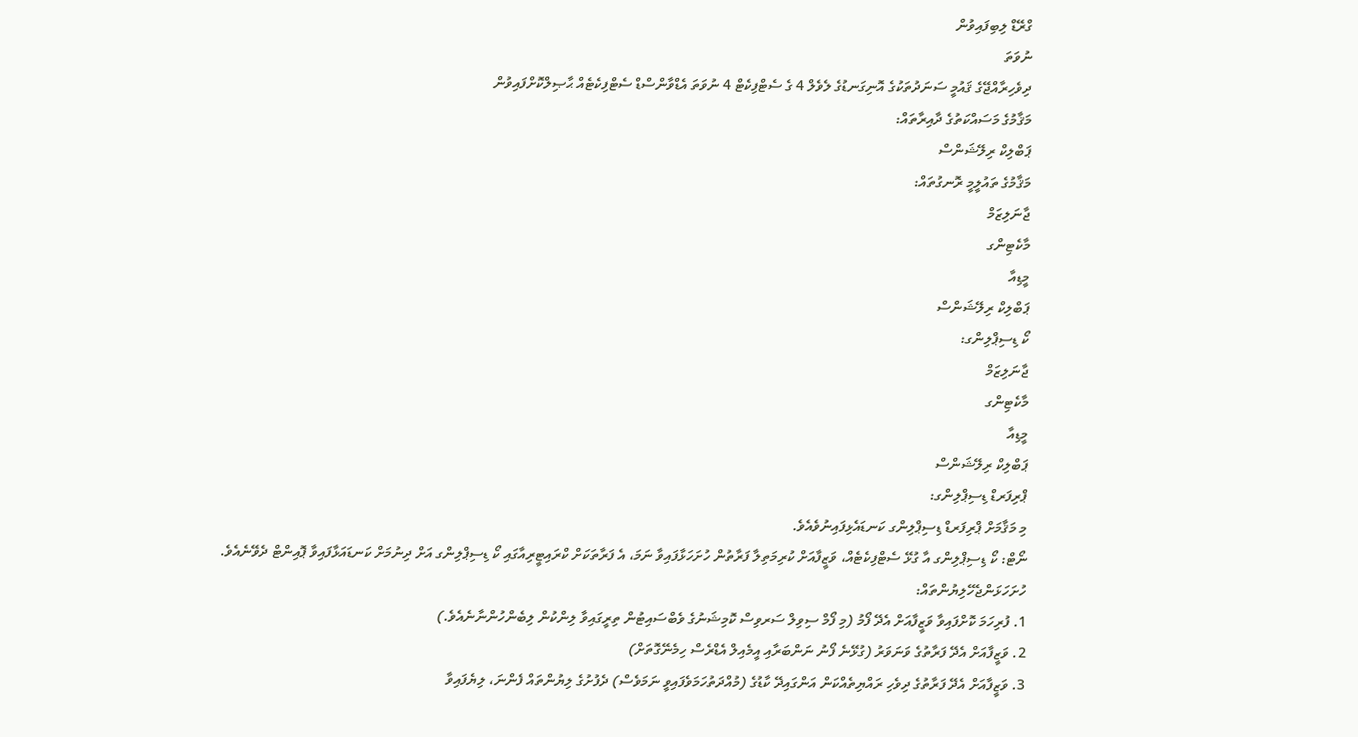ގްރޭޑް ލިބިފައިވުން
ނުވަތަ
ދިވެހިރާއްޖޭގެ ޤައުމީ ސަނަދުތަކުގެ އޮނިގަނޑުގެ ލެވެލް 4 ގެ ސެޓްފިކެޓް 4 ނުވަތަ އެޑްވާންސްޑް ސެޓްފިކެޓެއް ޙާޞިލްކޮށްފައިވުން
މަޤާމުގެ މަސައްކަތުގެ ދާއިރާތައް:
ޕަބްލިކް ރިލޭޝަންސް
މަޤާމުގެ ތައުލީމީ ރޮނގުތައް:
ޖާނަލިޒަމް
މާކެޓިންގ
މީޑިއާ
ޕަބްލިކް ރިލޭޝަންސް
ކޯ ޑިސިޕްލިންގ:
ޖާނަލިޒަމް
މާކެޓިންގ
މީޑިއާ
ޕަބްލިކް ރިލޭޝަންސް
ޕްރިފަރޑް ޑިސިޕްލިންގ:
މި މަޤާމަށް ޕްރިފަރޑް ޑިސިޕްލިންގ ކަނޑައެޅިފައިނުވެއެވެ.
ނޯޓް: ކޯ ޑިސިޕްލިންގ އާ ގުޅޭ ސެޓްފިކެޓެއް، ވަޒީފާއަށް ކުރިމަތިލާ ފަރާތުން ހުށަހަޅާފައިވާ ނަމަ، އެ ފަރާތަކަށް ކްރައިޓީރިއާގައި ކޯ ޑިސިޕްލިންގ އަށް ދިނުމަށް ކަނޑައަޅާފައިވާ ޕޮއިންޓް ދެވޭނެއެވެ.
ހުށަހަޅަންޖެހޭލިޔުންތައް:
1. ފުރިހަމަ ކޮށްފައިވާ ވަޒީފާއަށް އެދޭ ފޯމު (މި ފޯމް ސިވިލް ސަރވިސް ކޮމިޝަނުގެ ވެބްސައިޓުން ތިރީގައިވާ ލިންކުން ލިބެންހުންނާނެއެވެ.)
2. ވަޒީފާއަށް އެދޭ ފަރާތުގެ ވަނަވަރު (ގުޅޭނެ ފޯނު ނަންބަރާއި އީމެއިލް އެޑްރެސް ހިމެނޭގޮތަށް)
3. ވަޒީފާއަށް އެދޭ ފަރާތުގެ ދިވެހި ރައްޔިތެއްކަން އަންގައިދޭ ކާޑުގެ (މުއްދަތުހަމަވެފައިވީ ނަމަވެސް) ދެފުށުގެ ލިޔުންތައް ފެންނަ، ލިޔެފައިވާ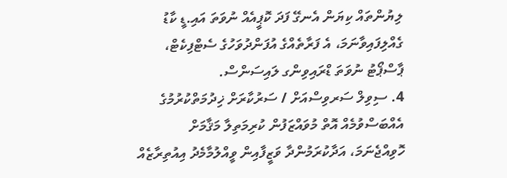ލިޔުންތައް ކިޔަން އެނގޭ ފަދަ ކޮޕީއެއް ނުވަތަ އައި.ޑީ ކާޑު ގެއްލިފައިވާނަމަ، އެ ފަރާތެއްގެ އުފަންދުވަހުގެ ސެޓްފިކެޓް، ޕާސްޕޯޓު ނުވަތަ ޑްރައިވިންގ ލައިސަންސް.
4. ސިވިލް ސަރވިސްއަށް / ސަރުކާރަށް ޚިދުމަތްކުރުމުގެ އެއްބަސްވުމެއް އޮތް މުވައްޒަފުން ކުރިމަތިލާ މަޤާމަށް ހޮވިއްޖެނަމަ، އަދާކުރަމުންދާ ވަޒީފާއިން ވީއްލުމާމެދު އިއުތިރާޒެއް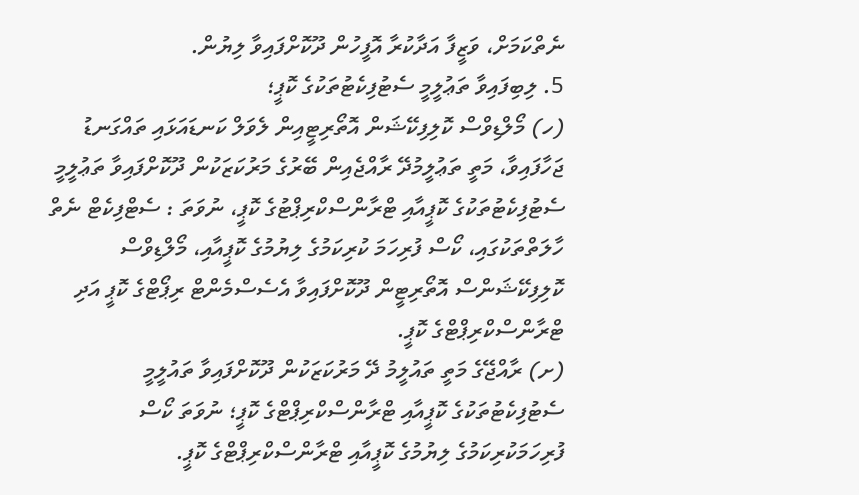ނެތްކަމަށް، ވަޒީފާ އަދާކުރާ އޮފީހުން ދޫކޮށްފައިވާ ލިޔުން.
5. ލިބިފައިވާ ތަޢުލީމީ ސެޓުފިކެޓުތަކުގެ ކޮޕީ؛
(ހ) މޯލްޑިވްސް ކޮލިފިކޭޝަން އޮތޯރިޓީއިން ލެވަލް ކަނޑައަޅައި ތައްގަނޑު ޖަހާފައިވާ، މަތީ ތަޢުލީމުދޭ ރާއްޖެއިން ބޭރުގެ މަރުކަޒަކުން ދޫކޮށްފައިވާ ތަޢުލީމީ ސެޓުފިކެޓުތަކުގެ ކޮޕީއާއި ޓްރާންސްކްރިޕްޓުގެ ކޮޕީ، ނުވަތަ : ސެޓްފިކެޓް ނެތް ހާލަތްތަކުގައި، ކޯސް ފުރިހަމަ ކުރިކަމުގެ ލިޔުމުގެ ކޮޕީއާއި، މޯލްޑިވްސް ކޮލިފިކޭޝަންސް އޮތޯރިޓީން ދޫކޮށްފައިވާ އެސެސްމެންޓް ރިޕޯޓްގެ ކޮޕީ އަދި ޓްރާންސްކްރިޕްޓްގެ ކޮޕީ.
(ށ) ރާއްޖޭގެ މަތީ ތައުލީމު ދޭ މަރުކަޒަކުން ދޫކޮށްފައިވާ ތައުލީމީ ސެޓުފިކެޓުތަކުގެ ކޮޕީއާއި ޓްރާންސްކްރިޕްޓްގެ ކޮޕީ؛ ނުވަތަ ކޯސް ފުރިހަމަކުރިކަމުގެ ލިޔުމުގެ ކޮޕީއާއި ޓްރާންސްކްރިޕްޓްގެ ކޮޕީ.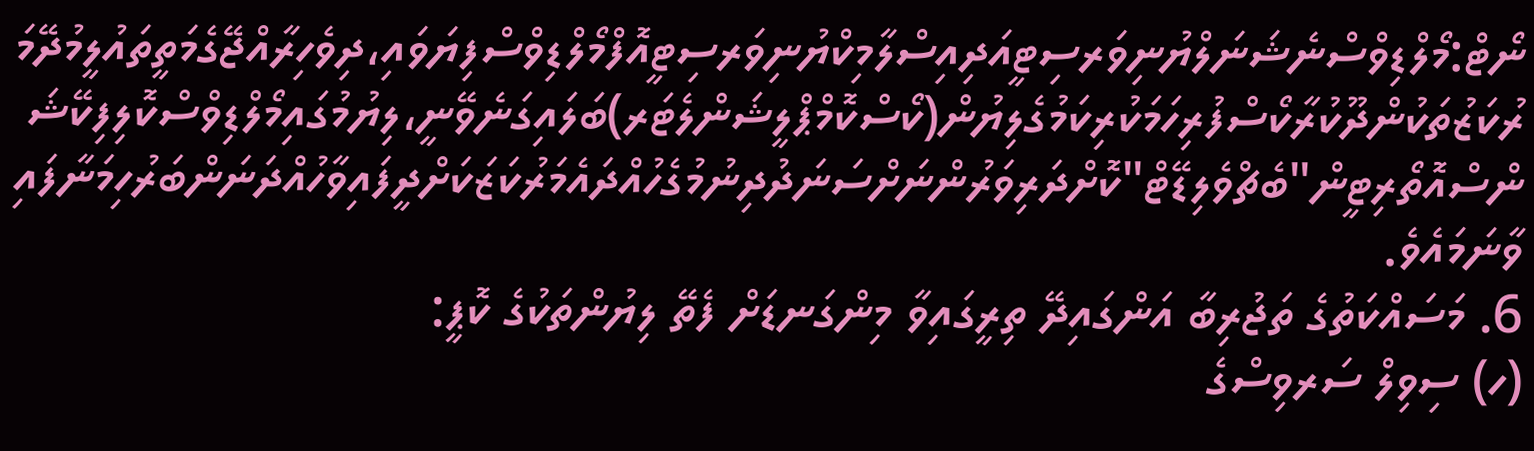ނޯޓް:މޯލްޑިވްސްނެޝަނަލްޔުނިވަރސިޓީއަދިއިސްލާމިކްޔުނިވަރސިޓީއޮފްމޯލްޑިވްސްފިޔަވައި،ދިވެހިރާއްޖޭގެމަތީތައުލީމުދޭމަރުކަޒުތަކުންދޫކުރާކޯސްފުރިހަމަކުރިކަމުގެލިޔުން(ކޯސްކޮމްޕްލީޝަންލެޓަރ)ބަލައިގަނެވޭނީ،ލިޔުމުގައިމޯލްޑިވްސްކޮލިފިކޭޝަންސްއޮތޯރިޓީން"ބެޗްވެލިޑޭޓް"ކޮށްދަރިވަރުންނަށްސަނަދުދިނުމުގެހުއްދައެމަރުކަޒަކަށްދީފައިވާހުއްދަނަންބަރުހިމަނާފައިވާނަމައެވެ.
6. މަސައްކަތުގެ ތަޖުރިބާ އަންގައިދޭ ތިރީގައިވާ މިންގަނޑަށް ފެތޭ ލިޔުންތަކުގެ ކޮޕީ:
(ހ) ސިވިލް ސަރވިސްގެ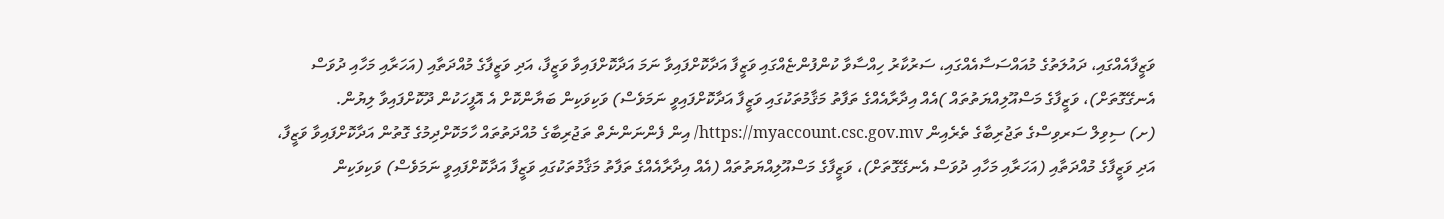ވަޒީފާއެއްގައި، ދައުލަތުގެ މުއައްސަސާއެއްގައި، ސަރުކާރު ހިއްސާވާ ކުންފުންޏެއްގައި ވަޒީފާ އަދާކޮށްފައިވާ ނަމަ އަދާކޮށްފައިވާ ވަޒީފާ، އަދި ވަޒީފާގެ މުއްދަތާއި (އަހަރާއި މަހާއި ދުވަސް އެނގޭގޮތަށް)، ވަޒީފާގެ މަސްއޫލިއްޔަތުތައް )އެއް އިދާރާއެއްގެ ތަފާތު މަޤާމުތަކުގައި ވަޒީފާ އަދާކޮށްފައިވީ ނަމަވެސް) ވަކިވަކިން ބަޔާންކޮށް އެ އޮފީހަކުން ދޫކޮށްފައިވާ ލިޔުން.
(ށ) ސިވިލް ސަރވިސްގެ ތަޖުރިބާގެ ތެރެއިން https://myaccount.csc.gov.mv/ އިން ފެންނަންނެތް ތަޖުރިބާގެ މުއްދަތުތައް ހާމަކޮށްދިމުގެ ގޮތުން އަދާކޮށްފައިވާ ވަޒީފާ، އަދި ވަޒީފާގެ މުއްދަތާއި (އަހަރާއި މަހާއި ދުވަސް އެނގޭގޮތަށް)، ވަޒީފާގެ މަސްއޫލިއްޔަތުތައް (އެއް އިދާރާއެއްގެ ތަފާތު މަޤާމުތަކުގައި ވަޒީފާ އަދާކޮށްފައިވީ ނަމަވެސް) ވަކިވަކިން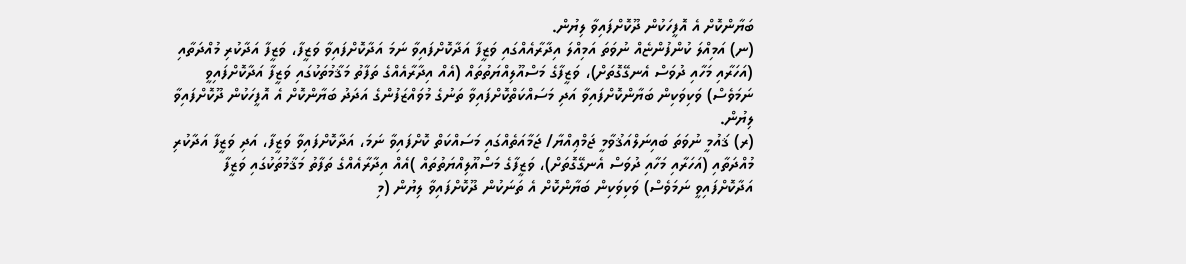ބަޔާންކޮށް އެ އޮފީހަކުން ދޫކޮށްފައިވާ ލިޔުން.
(ނ) އަމިއްލަ ކުންފުންޏެއް ނުވަތަ އަމިއްލަ އިދާރާއެއްގައި ވަޒީފާ އަދާކޮށްފައިވާ ނަމަ އަދާކޮށްފައިވާ ވަޒީފާ، ވަޒީފާ އަދާކުރި މުއްދަތާއި (އަހަރާއި މަހާއި ދުވަސް އެނގޭގޮތަށް)، ވަޒީފާގެ މަސްއޫލިއްޔަތުތައް (އެއް އިދާރާއެއްގެ ތަފާތު މަޤާމުތަކުގައި ވަޒީފާ އަދާކޮށްފައިވީ ނަމަވެސް) ވަކިވަކިން ބަޔާންކޮށްފައިވާ އަދި މަސައްކަތްކޮށްފައިވާ ތަނުގެ މުވައްޒަފުންގެ އަދަދު ބަޔާންކޮށް އެ އޮފީހަކުން ދޫކޮށްފައިވާ ލިޔުން.
(ރ) ޤައުމީ ނުވަތަ ބައިނަލްއަޤުވާމީ ޖަމްޢިއްޔާ/ ޖަމާއަތެއްގައި މަސައްކަތް ކޮށްފައިވާ ނަމަ، އަދާކޮށްފައިވާ ވަޒީފާ، އަދި ވަޒީފާ އަދާކުރި މުއްދަތާއި (އަހަރާއި މަހާއި ދުވަސް އެނގޭގޮތަށް)، ވަޒީފާގެ މަސްއޫލިއްޔަތުތައް )އެއް އިދާރާއެއްގެ ތަފާތު މަޤާމުތަކުގައި ވަޒީފާ އަދާކޮށްފައިވީ ނަމަވެސް) ވަކިވަކިން ބަޔާންކޮށް އެ ތަނަކުން ދޫކޮށްފައިވާ ލިޔުން (މި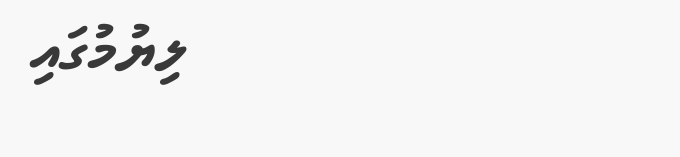ލިޔުމުގައި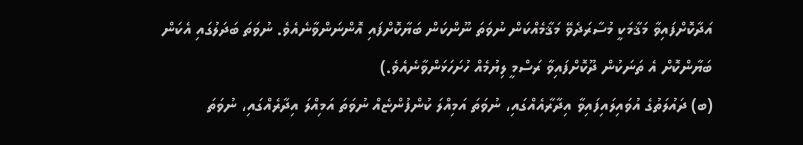އަދާކޮށްފައިވާ މަޤާމަކީ މުސާރަދެވޭ މަޤާމެއްކަން ނުވަތަ ނޫންކަން ބަޔާކޮށްފައި އޮންނަންވާނެއެވެ. ނުވަތަ ބަދަލުގައި އެކަން ބަޔާންކޮށް އެ ތަނަކުން ދޫކޮށްފައިވާ ރަސްމީ ލިޔުމެއް ހުށަހަޅަންވާނެއެވެ.)
(ބ) ދައުލަތުގެ އުވައިލައިފައިވާ އިދާރާއެއްގައި، ނުވަތަ އަމިއްލަ ކުންފުންޏެއް ނުވަތަ އަމިއްލަ އިދާރެއްގައި، ނުވަތަ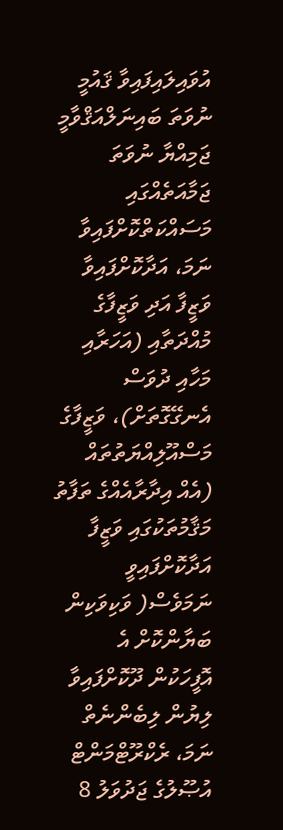އުވައިލައިފައިވާ ޤައުމީ ނުވަތަ ބައިނަލްއަޤްވާމީ ޖަމިއްޔާ ނުވަތަ ޖަމާއަތެއްގައި މަސައްކަތްކޮށްފައިވާ ނަމަ، އަދާކޮށްފައިވާ ވަޒީފާ އަދި ވަޒީފާގެ މުއްދަތާއި (އަހަރާއި މަހާއި ދުވަސް އެނގޭގޮތަށް)، ވަޒީފާގެ މަސްއޫލިއްޔަތުތައް (އެއް އިދާރާއެއްގެ ތަފާތު މަޤާމުތަކުގައި ވަޒީފާ އަދާކޮށްފައިވީ ނަމަވެސް( ވަކިވަކިން ބަޔާންކޮށް އެ އޮފީހަކުން ދޫކޮށްފައިވާ ލިޔުން ލިބެންނެތް ނަމަ، ރެކްރޫޓްމަންޓް އުޞޫލުގެ ޖަދުވަލު 8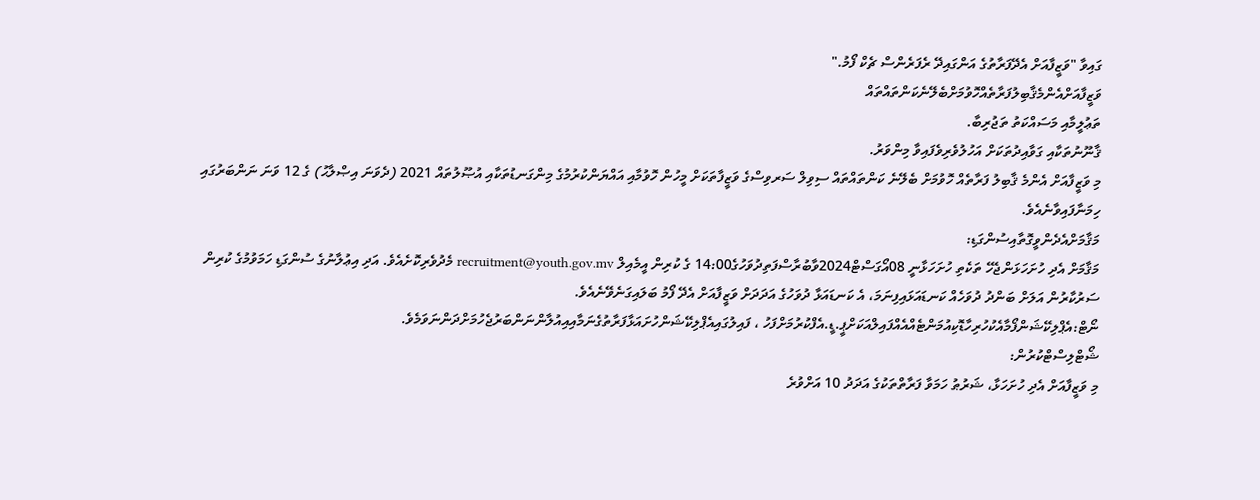ގައިވާ "ވަޒީފާއަށް އެދޭފަރާތުގެ އަންގައިދޭ ރެފަރެންސް ޗެކް ފޯމު."
ވަޒީފާއަށްއެންމެޤާބިލުފަރާތެއްހޮވުމަށްބެލޭނެކަންތައްތައް
ތަޢުލީމާއި މަސައްކަތު ތަޖުރިބާ.
ޤާނޫނުތަކާއި ގަވާއިދުތަކަށް އަހުލުވެރިވެފައިވާ މިންވަރު.
މި ވަޒީފާއަށް އެންމެ ޤާބިލު ފަރާތެއް ހޮވުމަށް ބެލޭނެ ކަންތައްތައް ސިވިލް ސަރވިސްގެ ވަޒީފާތަކަށް މީހުން ހޮވުމާއި އައްޔަންކުރުމުގެ މިންގަނޑުތަކާއި އުޞޫލުތައް 2021 (ދެވަނަ އިޞްލާޙު) ގެ 12 ވަނަ ނަންބަރުގައި ހިމަނާފައިވާނެއެވެ.
މަޤާމަށްއެދެންވީގޮތާއިސުންގަޑި:
މަޤާމަށް އެދި ހުށަހަޅަންޖެހޭ ތަކެތި ހުށަހަޅާނީ 08އޯގަސްޓް2024ވާބުރާސްފަތިދުވަހުގެ14:00 ގެ ކުރިން އީމެއިލް recruitment@youth.gov.mv މެދުވެރިކޮށެއެވެ. އަދި އިޢުލާނުގެ ސުންގަޑި ހަމަވުމުގެ ކުރިން ސަރުކާރުން އަލަށް ބަންދު ދުވަހެއް ކަނޑައަޅައިފިނަމަ، އެ ކަނޑައަޅާ ދުވަހުގެ އަދަދަށް ވަޒީފާއަށް އެދޭ ފޯމު ބަލައިގަނެވޭނެއެވެ.
ނޯޓް:އެޕްލިކޭޝަންފޯމާއެކުހުރިހާޑޮކިއުމަންޓެއްއެއްފައިލްއަކަށްޕީ.ޑީ.އެފްކުރުމަށްފަހު ، ފައިލުގައިއެޕްލިކޭޝަންހުށައަޅާފަރާތުގެނަމާއިއިއުލާންނަންބަރުޖެހުމަށްދަންނަވަމެވެ.
ޝޯޓްލިސްޓްކުރުން:
މި ވަޒީފާއަށް އެދި ހުށަހަޅާ، ޝަރުޠު ހަމަވާ ފަރާތްތަކުގެ އަދަދު 10 އަށްވުރެ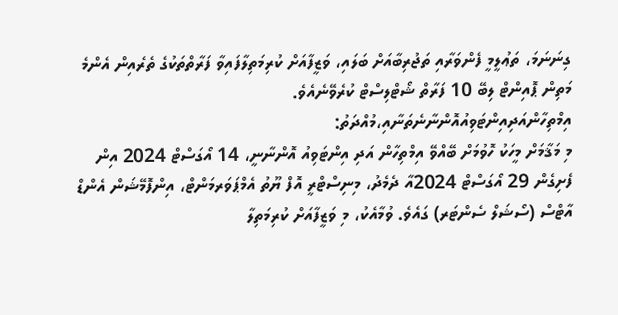ގިނަނަމަ، ތަޢުލީމީ ފެންވަރާއި ތަޖުރިބާއަށް ބަލައި، ވަޒީފާއަށް ކުރިމަތިލާފައިވާ ފަރާތްތަކުގެ ތެރެއިން އެންމެ މަތިން ޕޮއިންޓް ލިބޭ 10 ފަރާތް ޝޯޓްލިސްޓް ކުރެވޭނެއެވެ.
އިމްތިހާންއަދިއިންޓަވިއުއޮންނާނެތަނާއި،މުއްދަތު:
މި މަޤާމަށް މީހަކު ހޮވުމަށް ބޭއްވޭ އިމްތިހާން އަދި އިންޓަވިއު އޮންނާނީ، 14 އޯގަސްޓް 2024 އިން ފެށިގެން 29 އޯގަސްޓް 2024އާ ދެމެދު، މިނިސްޓްރީ އޮފް ޔޫތު އެމްޕަވަރމަންޓް، އިންފޮމޭޝަން އެންޑް އާޓްސް (ސޯޝަލް ސެންޓަރ) ގައެވެ. ވުމާއެކު، މި ވަޒީފާއަށް ކުރިމަތިލާ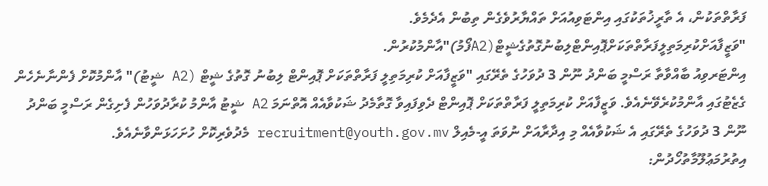ފަރާތްތަކުން، އެ ތާރީޚުތަކުގައި އިންޓަވިއުއަށް ތައްޔާރުވެގެން ތިބުން އެދެމެވެ.
"ވަޒީފާއަށްކުރިމަތިލީފަރާތްތަކަށްޕޮއިންޓްލިބުނުގޮތުގެޝީޓް(A2ފޯމު)"އާންމުކުރުން.
އިންޓަރވިއު ބާއްވާތާ ރަސްމީ ބަންދު ނޫން 3 ދުވަހުގެ ތެރޭގައި "ވަޒީފާއަށް ކުރިމަތިލީ ފަރާތްތަކަށް ޕޮއިންޓް ލިބުނު ގޮތުގެ ޝީޓް (A2 ޝީޓު)" އާންމުކޮށް ފެންނާނެހެން ގެޒެޓުގައި އާންމުކުރެވޭނެއެވެ. ވަޒީފާއަށް ކުރިމަތިލީ ފަރާތްތަކަށް ޕޮއިންޓް ދެވިފައިވާ ގޮތާމެދު ޝަކުވާއެއް އޮތްނަމަ A2 ޝީޓު އާންމު ކުރާދުވަހުން ފެށިގެން ރަސްމީ ބަންދު ނޫން 3 ދުވަހުގެ ތެރޭގައި އެ ޝަކުވާއެއް މި އިދާރާއަށް ނުވަތަ އީ-މެއިލް recruitment@youth.gov.mv މެދުވެރިކޮށް ހުށަހަޅަންވާނެއެވެ.
އިތުރުމަޢުލޫމާތުހޯދުން: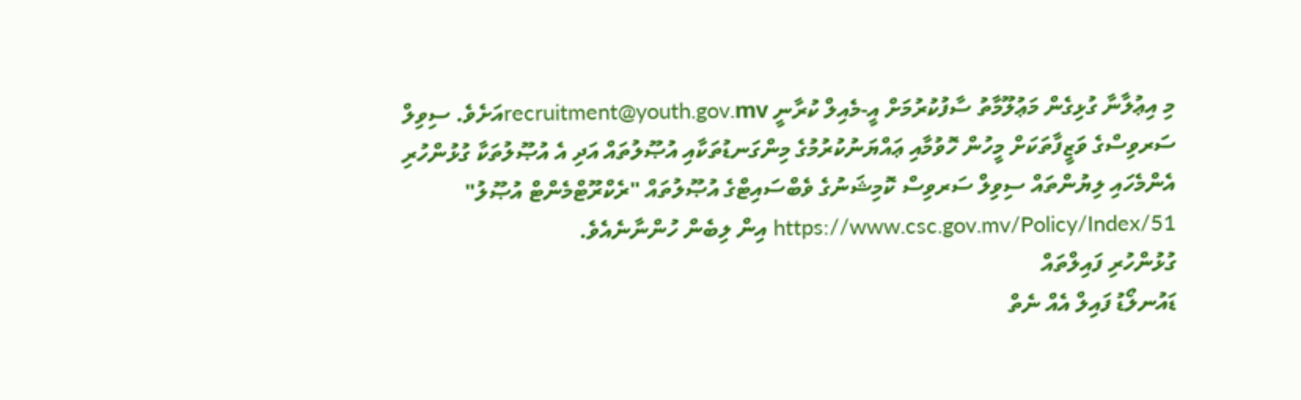މި އިޢުލާނާ ގުޅިގެން މަޢުލޫމާތު ސާފުކުރުމަށް އީ-މެއިލް ކުރާނީ recruitment@youth.gov.mvއަށެވެ. ސިވިލް ސަރވިސްގެ ވަޒީފާތަކަށް މީހުން ހޮވުމާއި ޢައްޔަނުކުރުމުގެ މިންގަނޑުތަކާއި އުޞޫލުތައް އަދި އެ އުޞޫލުތަކާ ގުޅުންހުރި އެންމެހައި ލިޔުންތައް ސިވިލް ސަރވިސް ކޮމިޝަނުގެ ވެބްސައިޓްގެ އުޞޫލުތައް "ރެކްރޫޓްމެންޓް އުޞޫލު" https://www.csc.gov.mv/Policy/Index/51 އިން ލިބެން ހުންނާނެއެވެ.
ގުޅުންހުރި ފައިލްތައް
ޑައުނލޯޑު ފައިލް އެއް ނެތް